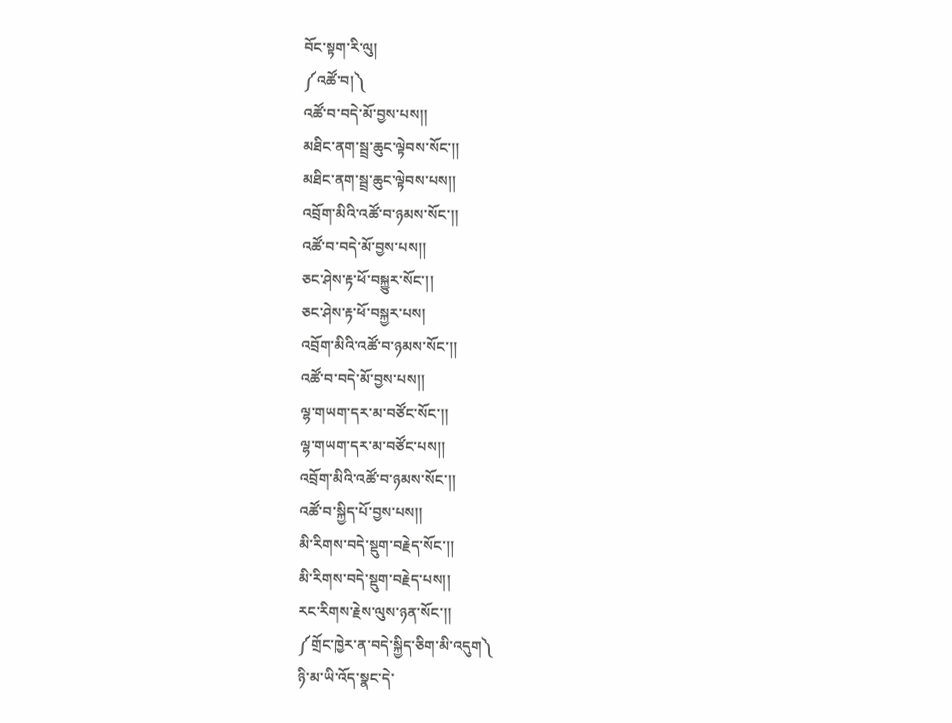བོང་སྟག་རི་ལུ།
༼འཚོ་བ།༽
འཚོ་བ་བདེ་མོ་བྱས་པས།།
མཐིང་ནག་སྦྲ་ཆུང་ལྟེབས་སོང་།།
མཐིང་ནག་སྦྲ་ཆུང་ལྟེབས་པས།།
འབྲོག་མིའི་འཚོ་བ་ཉམས་སོང་།།
འཚོ་བ་བདེ་མོ་བྱས་པས།།
ཅང་ཤེས་རྟ་ཕོ་བསྐྱུར་སོང་།།
ཅང་ཤེས་རྟ་ཕོ་བསྐྱར་པས།
འབྲོག་མིའི་འཚོ་བ་ཉམས་སོང་།།
འཚོ་བ་བདེ་མོ་བྱས་པས།།
ལྷ་གཡག་དར་མ་བཙོང་སོང་།།
ལྷ་གཡག་དར་མ་བཙོང་པས།།
འབྲོག་མིའི་འཚོ་བ་ཉམས་སོང་།།
འཚོ་བ་སྐྱིད་པོ་བྱས་པས།།
མི་རིགས་བདེ་སྡུག་བརྗེད་སོང་།།
མི་རིགས་བདེ་སྡུག་བརྗེད་པས།།
རང་རིགས་རྗེས་ལུས་ཉན་སོང་།།
༼གྲོང་ཁྱེར་ན་བདེ་སྐྱིད་ཅིག་མི་འདུག༽
ཉི་མ་ཡི་འོད་སྣང་དེ་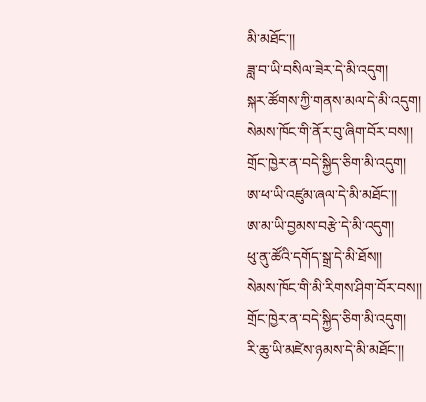མི་མཐོང་།།
ཟླ་བ་ཡི་བསིལ་ཟེར་དེ་མི་འདུག།
སྐར་ཚོགས་ཀྱི་གནས་མལ་དེ་མི་འདུག།
སེམས་ཁོང་གི་ནོར་བུ་ཞིག་བོར་བས།།
གྲོང་ཁྱེར་ན་བདེ་སྐྱིད་ཅིག་མི་འདུག།
ཨ་ཕ་ཡི་འཛུམ་ཞལ་དེ་མི་མཐོང་།།
ཨ་མ་ཡི་བྱམས་བརྩེ་དེ་མི་འདུག།
ཕུ་ནུ་ཚོའི་དགོད་སྒྲ་དེ་མི་ཐོས།།
སེམས་ཁོང་གི་མི་རིགས་ཤིག་བོར་བས།།
གྲོང་ཁྱེར་ན་བདེ་སྐྱིད་ཅིག་མི་འདུག།
རི་ཆུ་ཡི་མཛེས་ཉམས་དེ་མི་མཐོང་།།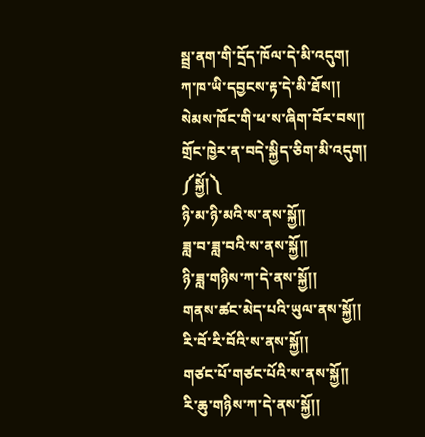སྦྲ་ནག་གི་དྲོད་ཁོལ་དེ་མི་འདུག།
ཀ་ཁ་ཡི་དབྱངས་རྟ་དེ་མི་ཐོས།།
སེམས་ཁོང་གི་ཕ་ས་ཞིག་བོར་བས།།
གྲོང་ཁྱེར་ན་བདེ་སྐྱིད་ཅིག་མི་འདུག།
༼སྐྱོ།༽
ཉི་མ་ཉི་མའི་ས་ནས་སྐྱོ།།
ཟླ་བ་ཟླ་བའི་ས་ནས་སྐྱོ།།
ཉི་ཟླ་གཉིས་ཀ་དེ་ནས་སྐྱོ།།
གནས་ཚང་མེད་པའི་ཡུལ་ནས་སྐྱོ།།
རི་བོ་རི་བོའི་ས་ནས་སྐྱོ།།
གཙང་པོ་གཙང་པོའི་ས་ནས་སྐྱོ།།
རི་ཆུ་གཉིས་ཀ་དེ་ནས་སྐྱོ།།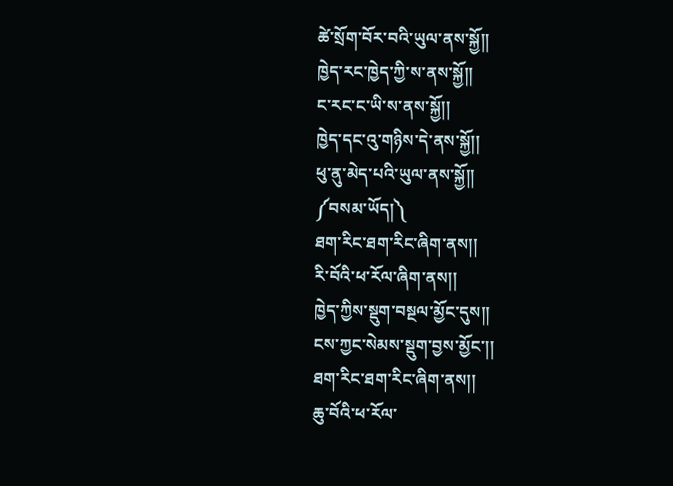ཚེ་སྲོག་བོར་བའི་ཡུལ་ནས་སྐྱོ།།
ཁྱེད་རང་ཁྱེད་ཀྱི་ས་ནས་སྐྱོ།།
ང་རང་ང་ཡི་ས་ནས་སྐྱོ།།
ཁྱེད་དང་འུ་གཉིས་དེ་ནས་སྐྱོ།།
ཕུ་ནུ་མེད་པའི་ཡུལ་ནས་སྐྱོ།།
༼བསམ་ཡོད།༽
ཐག་རིང་ཐག་རིང་ཞིག་ནས།།
རི་བོའི་ཕ་རོལ་ཞིག་ནས།།
ཁྱེད་ཀྱིས་སྡུག་བསྔལ་མྱོང་དུས།།
ངས་ཀྱང་སེམས་སྡུག་བྱས་མྱོང་།།
ཐག་རིང་ཐག་རིང་ཞིག་ནས།།
ཆུ་བོའི་ཕ་རོལ་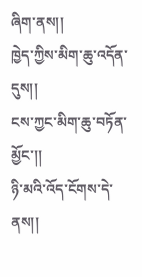ཞིག་ནས།།
ཁྱེད་ཀྱིས་མིག་ཆུ་འདོན་དུས།།
ངས་ཀྱང་མིག་ཆུ་བཏོན་མྱོང་།།
ཉི་མའི་འོད་ངོགས་དེ་ནས།།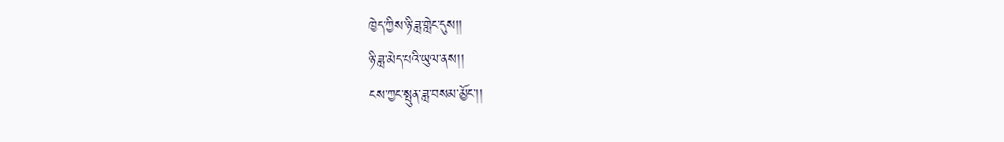ཁྱེད་ཀྱིས་ཉི་ཟླ་གླེང་དུས།།
ཉི་ཟླ་མེད་པའི་ཡུལ་ནས།།
ངས་ཀྱང་སྤུན་ཟླ་བསམ་མྱོང་།།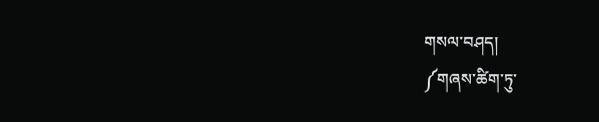གསལ་བཤད།
༼གཞས་ཚིག་ཏུ་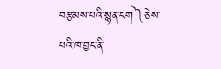བརྩམས་པའི་སྙན་ངག༽ཅེས་པའི་ཁ་བྱང་ནི་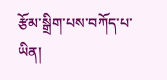རྩོམ་སྒྲིག་པས་བཀོད་པ་ཡིན།